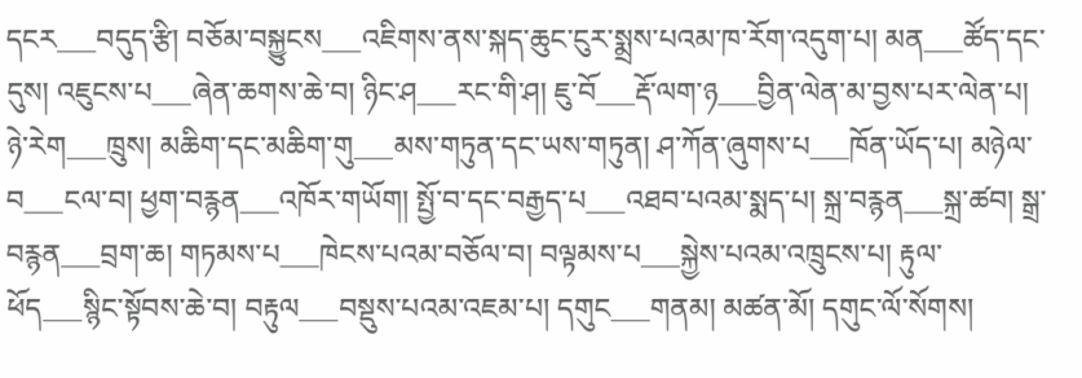དངར___བདུད་རྩི། བཅོམ་བསྐྱུངས___འཇིགས་ནས་སྐད་ཆུང་ངུར་སྨྲས་པའམ་ཁ་རོག་འདུག་པ། མན___ཚོད་དང་དུས། འཇུངས་པ___ཞེན་ཆགས་ཆེ་བ། ཉིང་ཤ___རང་གི་ཤ། ཇུ་བོ___རྡོ་ལག་ཉ___བྱིན་ལེན་མ་བྱས་པར་ལེན་པ། ཉེ་རེག___ཁྲུས། མཆིག་དང་མཆིག་གུ___མས་གཏུན་དང་ཡས་གཏུན། ཤ་ཀོན་ཞུགས་པ___ཁོན་ཡོད་པ། མཉེལ་བ___ངལ་བ། ཕྱག་བརྙན___འཁོར་གཡོག། སྤྱོ་བ་དང་བརྒྱད་པ___འཐབ་པའམ་སྨད་པ། སྐྲ་བརྙན___སྐྲ་ཚབ། སྒྲ་བརྙན___བྲག་ཆ། གཏམས་པ___ཁེངས་པའམ་བཅོལ་བ། བལྟམས་པ___སྐྱེས་པའམ་འཁྲུངས་པ། རྟུལ་ཕོད___སྙིང་སྟོབས་ཆེ་བ། བརྟུལ___བསྡུས་པའམ་འཇམ་པ། དགུང___གནམ། མཚན་མོ། དགུང་ལོ་སོགས།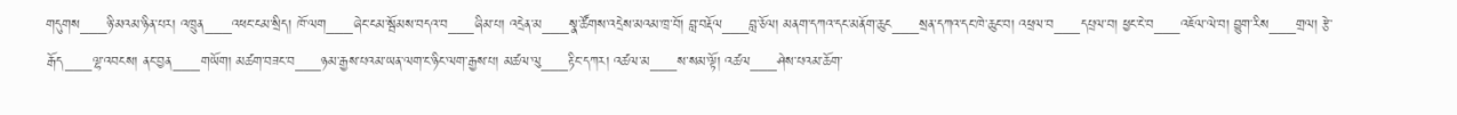གདུགས___ཉི་མའམ་ཉིན་པར། འཁྲུན___འཕང་ངམ་སྲིད། ཁོ་ལག___ཞེང་ངམ་སྦོམས་བདའ་བ___ཞིམ་པ། འདྲེན་མ___སྣ་ཚོགས་འདྲེས་མའམ་ཁྲ་བོ། བླ་བརྡོལ___བླ་ཅོལ། མནག་དཀའ་དང་མནོག་ཆུང___སྲན་དཀའ་དང་ཁེ་ཆུང་བ། འཕྲལ་བ___དཔྲལ་བ། ཕྱང་ངེ་བ___འཇོལ་ལེ་བ། བྱུག་རིས___གྲལ། རྩེ་རྒོད___ལྷ་འབངས། ནང་བྱན___གཡོག། མཚག་བཟང་བ___ཉམ་རྒྱས་པའམ་ཡན་ལག་ང་ཉིང་ལག་རྒྱས་པ། མཚལ་ལུ___རྟིང་དཀར། འཚལ་མ___ས་སམ་ལྟོ། འཚལ___ཤེས་པའམ་ཆོག་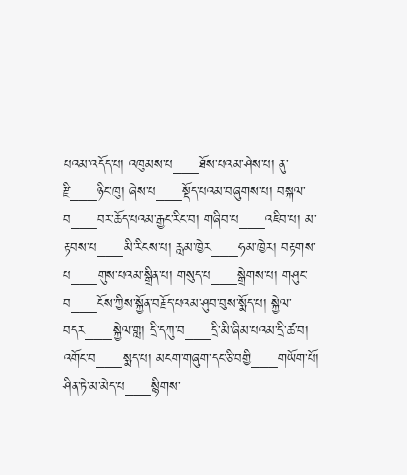པའམ་འདོད་པ། འཁུམས་པ___ཐོས་པའམ་ཤེས་པ། ནུ་རྫི___ཉིང་ཁུ། ཞེས་པ___སྡོད་པའམ་བཞུགས་པ། བསྐལ་བ___བར་ཆོད་པའམ་རྒྱང་རིང་བ། གཞིབ་པ___འཇིབ་པ། མ་རྟབས་པ___མི་རིངས་པ། རླམ་ཁྱེར___ཧམ་ཁྱེར། བརྟགས་པ___གུས་པའམ་སྒྲིན་པ། གསུད་པ___སྒྲེགས་པ། གཤུང་བ___ངོས་ཀྱིས་སྐྱོན་བརྗོད་པའམ་ཤུབ་བུས་སྨོད་པ། སྐྱེལ་བདར___སྐྱེལ་གླ། དྲི་དཀུ་བ___དྲི་མི་ཞིམ་པའམ་དྲི་ཚ་བ། འགོང་བ___སྨད་པ། མངག་གཞུག་དང་ཅི་བགྱི___གཡོག་པོ། ཤིན་ཏེ་མ་མེད་པ___སྙིགས་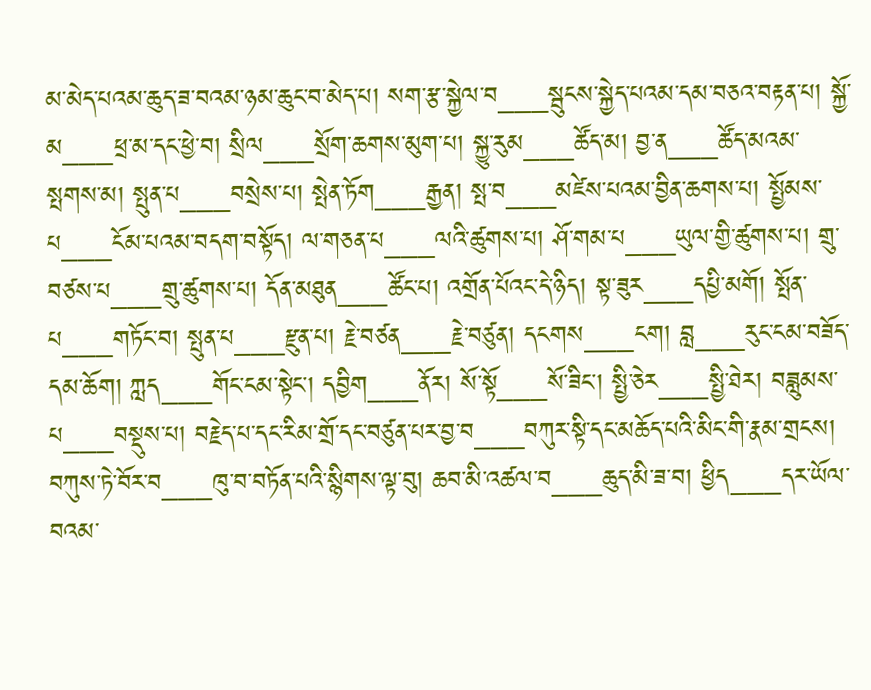མ་མེད་པའམ་ཆུད་ཟ་བའམ་ཉམ་ཆུང་བ་མེད་པ། སག་རྩ་སྐྱེལ་བ___སྦུངས་སྐྱེད་པའམ་དམ་བཅའ་བརྟན་པ། སྐྱོ་མ___ཕྲ་མ་དང་ཕྱེ་བ། སྲིལ___སྲོག་ཆགས་མུག་པ། སྐྱུ་རུམ___ཚོད་མ། བྱ་ན___ཚོད་མའམ་སྤགས་མ། སྤུན་པ___བསྲེས་པ། སྤེན་ཏོག___རྒྱན། སྤ་བ___མཛེས་པའམ་བྱིན་ཆགས་པ། སྤྱོམས་པ___ངོམ་པའམ་བདག་བསྟོད། ལ་གཅན་པ___ལའི་ཚུགས་པ། ཤོ་གམ་པ___ཡུལ་གྱི་ཚུགས་པ། གྲུ་བཙས་པ___གྲུ་ཚུགས་པ། དོན་མཐུན___ཚོང་པ། འགྲོན་པོའང་དེ་ཉིད། སྟ་ཟུར___དཔྱི་མགོ། སྤོན་པ___གཏོང་བ། སྤུན་པ___རྫུན་པ། རྗེ་བཙན___རྗེ་བཙུན། དངགས___ངག། བླ___རུང་ངམ་བཟོད་དམ་ཆོག། ཀླད___གོང་ངམ་སྟེང་། དབྱིག___ནོར། སོ་སྟོ___སོ་ཟིང་། སྤྱི་ཅེར___སྤྱི་ཐེར། བཟླུམས་པ___བསྡུས་པ། བརྗེད་པ་དང་རིམ་གྲོ་དང་བཙུན་པར་བྱ་བ___བཀུར་སྟི་དང་མཆོད་པའི་མིང་གི་རྣམ་གྲངས། བཀུས་ཏེ་བོར་བ___ཁུ་བ་བཏོན་པའི་སྙིགས་ལྟ་བུ། ཆབ་མི་འཚལ་བ___ཆུད་མི་ཟ་བ། ཕྱིད___དར་ཡོལ་བའམ་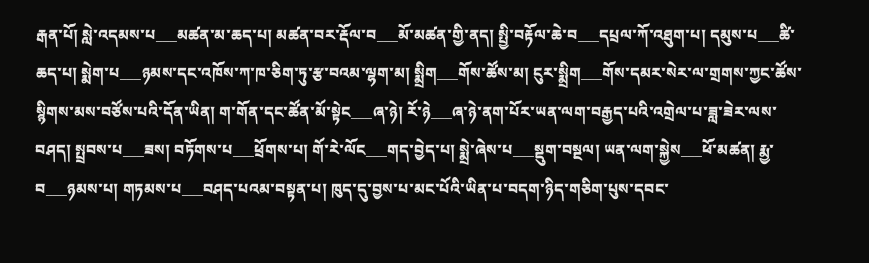རྒན་པོ། སླེ་འདམས་པ___མཚན་མ་ཆད་པ། མཚན་བར་རྡོལ་བ___མོ་མཚན་གྱི་ནད། སྤྱི་བརྟོལ་ཆེ་བ___དཔྲལ་ཀོ་འཐུག་པ། དམུས་པ___ཚི་ཆད་པ། སྨེག་པ___ཉམས་དང་འཁོས་ཀ་ཁ་ཅིག་ཏུ་རྩ་བའམ་ལྷག་མ། སྨྲིག___གོས་ཚོས་མ། ངུར་སྨྲིག___གོས་དམར་སེར་ལ་གྲགས་ཀྱང་ཚོས་སྙིགས་མས་བཙོས་པའི་དོན་ཡིན། ག་གོན་དང་ཚོན་མོ་སྟེང___ཞ་ཉེ། རོ་ཉེ___ཞ་ཉེ་ནག་པོར་ཡན་ལག་བརྒྱད་པའི་འགྲེལ་པ་ཟླ་ཟེར་ལས་བཤད། སྤྲབས་པ___ཟས། བཏོགས་པ___ཕྲོགས་པ། གོ་རེ་ལོང___གད་བྱེད་པ། སྨྲེ་ཞེས་པ___སྡུག་བསྔལ། ཡན་ལག་སྐྱེས___ཕོ་མཚན། རྨྱ་བ___ཉམས་པ། གཏམས་པ___བཤད་པའམ་བསྟན་པ། ཁུད་དུ་བྱས་པ་མང་པོའི་ཡིན་པ་བདག་ཉིད་གཅིག་པུས་དབང་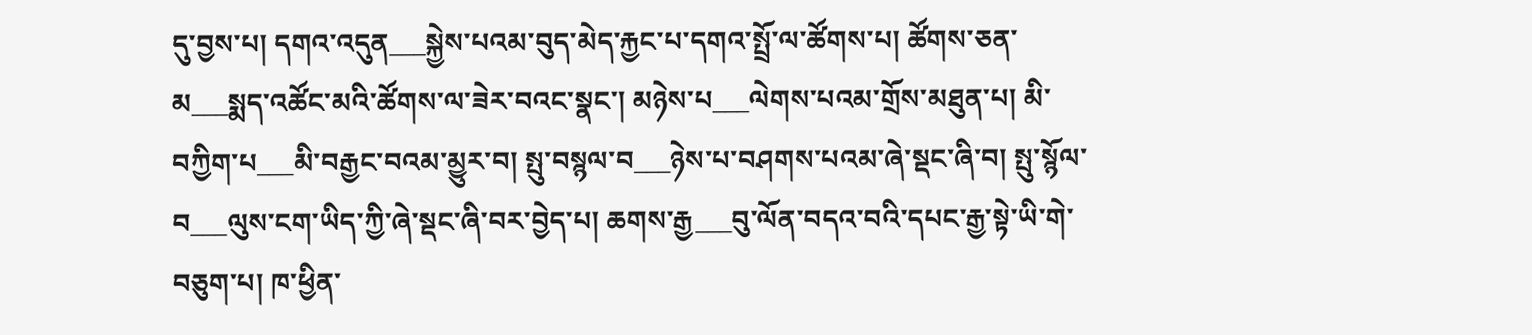དུ་བྱས་པ། དགའ་འདུན___སྐྱེས་པའམ་བུད་མེད་རྐྱང་པ་དགའ་སྤྲོ་ལ་ཚོགས་པ། ཚོགས་ཅན་མ___སྨད་འཚོང་མའི་ཚོགས་ལ་ཟེར་བའང་སྣང་། མཉེས་པ___ལེགས་པའམ་གྲོས་མཐུན་པ། མི་བཀྱིག་པ___མི་བརྒྱང་བའམ་མྱུར་བ། སྤུ་བསྙལ་བ___ཉེས་པ་བཤགས་པའམ་ཞེ་སྡང་ཞི་བ། སྤུ་སྙོལ་བ___ལུས་ངག་ཡིད་ཀྱི་ཞེ་སྡང་ཞི་བར་བྱེད་པ། ཆགས་རྒྱ___བུ་ལོན་བདའ་བའི་དཔང་རྒྱ་སྟེ་ཡི་གེ་བཅུག་པ། ཁ་ཕྱིན་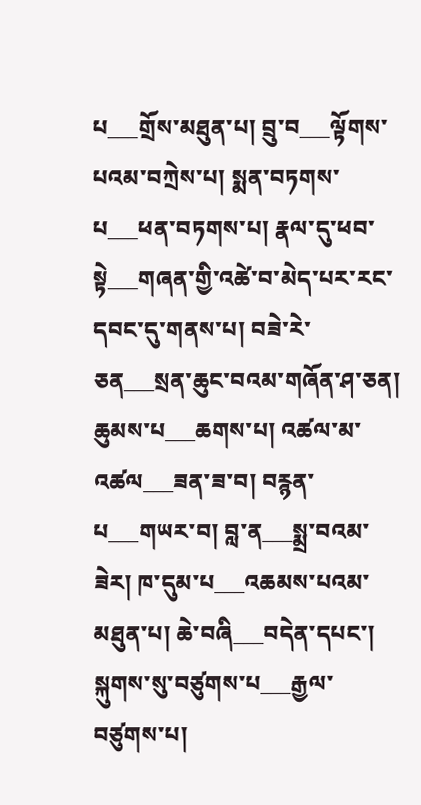པ___གྲོས་མཐུན་པ། བྲུ་བ___ལྟོགས་པའམ་བཀྲེས་པ། སྨན་བཏགས་པ___ཕན་བཏགས་པ། རྣལ་དུ་ཕབ་སྟེ___གཞན་གྱི་འཚེ་བ་མེད་པར་རང་དབང་དུ་གནས་པ། བཟེ་རེ་ཅན___སྲན་ཆུང་བའམ་གཞོན་ཤ་ཅན། ཆུམས་པ___ཆགས་པ། འཚལ་མ་འཚལ___ཟན་ཟ་བ། བརྙན་པ___གཡར་བ། བླ་ན___སྨྲ་བའམ་ཟེར། ཁ་དུམ་པ___འཆམས་པའམ་མཐུན་པ། ཆེ་བཞི___བདེན་དཔང་། སྐུགས་སུ་བཙུགས་པ___རྒྱལ་བཙུགས་པ།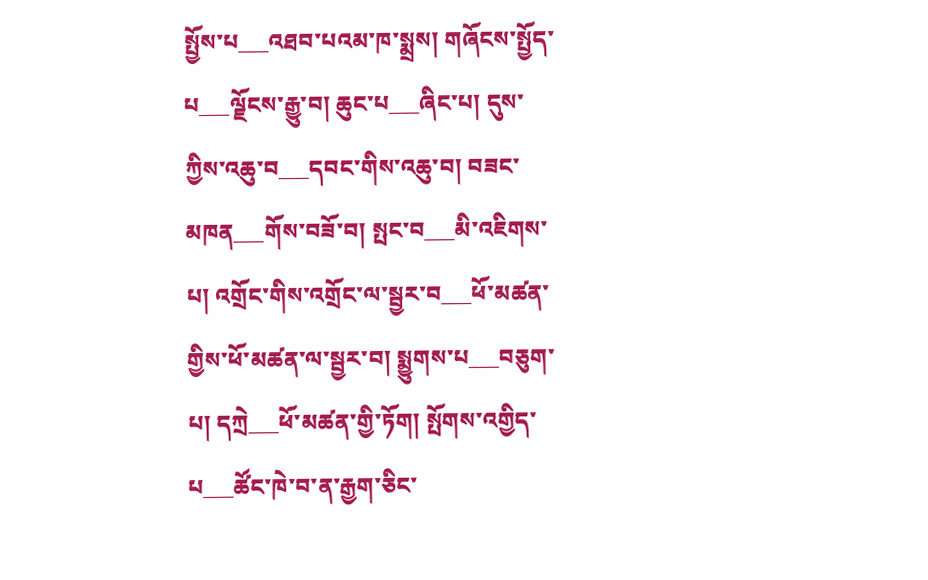སྤྱོས་པ___འཐབ་པའམ་ཁ་སྨྲས། གཞོངས་སྤྱོད་པ___ལྗོངས་རྒྱུ་བ། ཆུང་པ___ཞིང་པ། དུས་ཀྱིས་འཆུ་བ___དབང་གིས་འཆུ་བ། བཟང་མཁན___གོས་བཟོ་བ། སྤང་བ___མི་འཇིགས་པ། འགྲོང་གིས་འགྲོང་ལ་སྦྱར་བ___ཕོ་མཚན་གྱིས་ཕོ་མཚན་ལ་སྦྱར་བ། སྨྱུགས་པ___བཅུག་པ། དཀྲེ___ཕོ་མཚན་གྱི་ཏོག། སྤོགས་འགྱིད་པ___ཚོང་ཁེ་བ་ན་རྒྱག་ཅིང་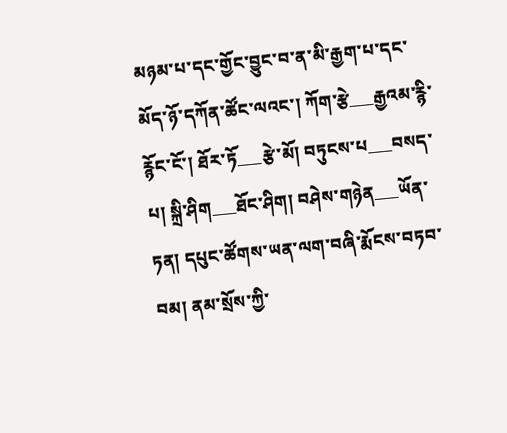མཉམ་པ་དང་གྱོང་བྱུང་བ་ན་མི་རྒྱག་པ་དང་མོད་ཉོ་དཀོན་ཚོང་ལའང་། ཀོག་རྩེ___རྒྱའམ་རྙི་རྙོང་ངོ་། ཐོར་ཏོ___རྩེ་མོ། བཏུངས་པ___བསད་པ། སྐྲི་ཤིག___ཐོང་ཤིག། བཤེས་གཉེན___ཡོན་ཏན། དཔུང་ཚོགས་ཡན་ལག་བཞི་རྨོངས་བཏབ་བམ། ནམ་སྲོས་ཀྱི་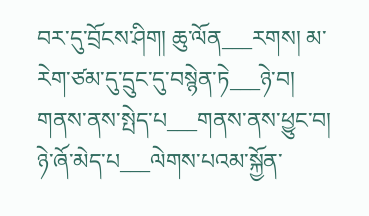བར་དུ་བྲོངས་ཤིག། ཆུ་ལོན___རགས། མ་རེག་ཙམ་དུ་དྲུང་དུ་བསྙེན་ཏེ___ཉེ་བ། གནས་ནས་སྤེད་པ___གནས་ནས་ཕྱུང་བ། ཉེ་ཞོ་མེད་པ___ལེགས་པའམ་སྐྱོན་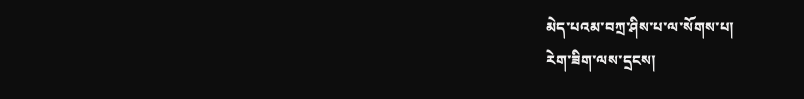མེད་པའམ་བཀྲ་ཤིས་པ་ལ་སོགས་པ།
རེག་ཟིག་ལས་དྲངས།